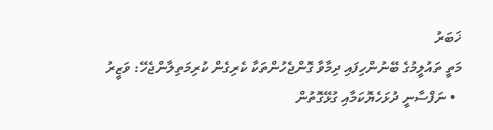ޚަބަރު
މަތީ ތައުލީމުގެ ބޭނުންހިފައި ދިމާވާ ގޮންޖެހުންތަކާ ކެރިގެން ކުރިމަތިލާންޖެހޭ: ވަޒީރު
  • ނަފްސާނީ ދުޅަހެޔޮކަމާއި ގުޅޭގޮތުން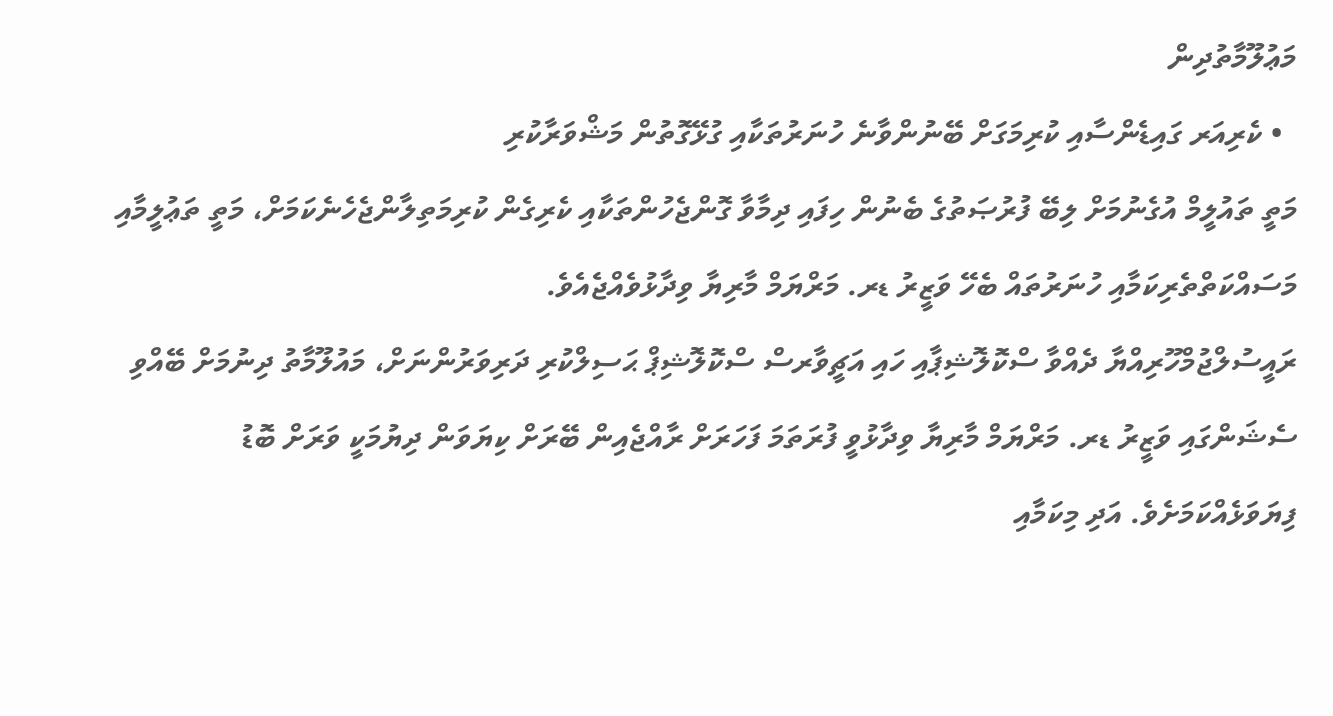މަޢުލޫމާތުދިން
  • ކެރިއަރ ގައިޑެންސާއި ކުރިމަގަށް ބޭނުންވާނެ ހުނަރުތަކާއި ގުޅޭގޮތުން މަޝްވަރާކުރި
މަތީ ތައުލީމް އުގެނުމަށް ލިބޭ ފުރުޞަތުގެ ބެނުން ހިފައި ދިމާވާ ގޮންޖެހުންތަކާއި ކެރިގެން ކުރިމަތިލާންޖެހެނެކަމަށް، މަތީ ތަޢުލީމާއި މަސައްކަތްތެރިކަމާއި ހުނަރުތައް ބެހޭ ވަޒީރު ޑރ. މަރްޔަމް މާރިޔާ ވިދާޅުވެއްޖެއެވެ.
ރައީސުލްޖުމްހޫރިއްޔާ ދެއްވާ ސްކޮލޮޝިޕާއި ހައި އަޗީވާރސް ސްކޮލޮޝިޕް ޙަސިލްކުރި ދަރިވަރުންނަށް، މައުލޫމާތު ދިނުމަށް ބޭއްވި ސެޝަންގައި ވަޒީރު ޑރ. މަރްޔަމް މާރިޔާ ވިދާޅުވީ ފުރަތަމަ ފަހަރަށް ރާއްޖެއިން ބޭރަށް ކިޔަވަން ދިޔުމަކީ ވަރަށް ބޮޑު ފިޔަވަޅެއްކަމަށެވެ. އަދި މިކަމާއި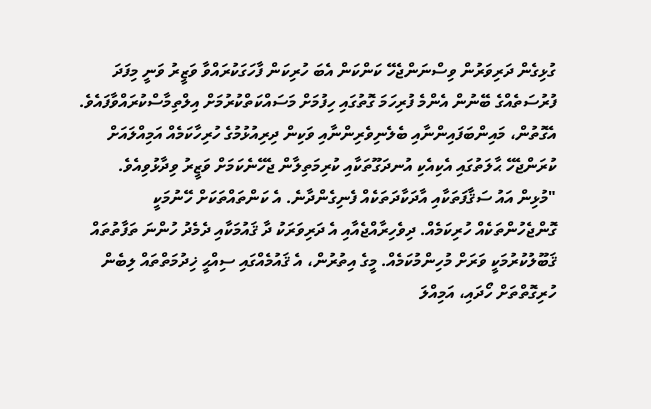ގުޅިގެން ދަރިވަރުން ވިސްނަންޖެހޭ ކަންކަން އެބަ ހުރިކަން ފާހަގަކުރައްވާ ވަޒީރު ވަނީ މިފަދަ ފުރުސަތެއްގެ ބޭނުން އެންމެ ފުރިހަމަ ގޮތުގައި ހިފުމަށް މަސައްކަތްކުރުމަށް އިލްތިމާސްކުރައްވާފައެވެ.
އެގޮތުން، މައިންބަފައިންނާއި ބެލެނިވެރިންނާއި ވަކިން ދިރިއުޅުމުގެ ހުރިހާކަމެއް އަމިއްލައަށް ކުރަންޖެހޭ ޙާލަތުގައި އެކިއެކި އުނދަގޫތަކާއި ކުރިމަތިލާން ޖެހޭނެކަމަށް ވަޒީރު ވިދާޅުވިއެވެ.
"މުޅިން އައު ސަޤާފަތަކާއި އާދަކާދަތަކެއް ފެނިގެންދާނެ. އެ ކަންތައްތަކަށް ހޭނުމަކީ ގޮންޖެހުންތަކެއް ހުރިކަމެއް. ދިވެހިރާއްޖެއާއި އެ ދަރިވަރަކު ދާ ޤައުމަކާއި ދެމެދު ހުންނަ ތަފާތުތައް ޤަބޫލުކުރުމަކީ ވަރަށް މުހިންމުކަމެއް. މީގެ އިތުރުން، އެ ޤައުމެއްގައި ސިއްޙީ ޚިދުމަތްތައް ލިބެން ހުރިގޮތްތަށް ހޯދައި، އަމިއްލަ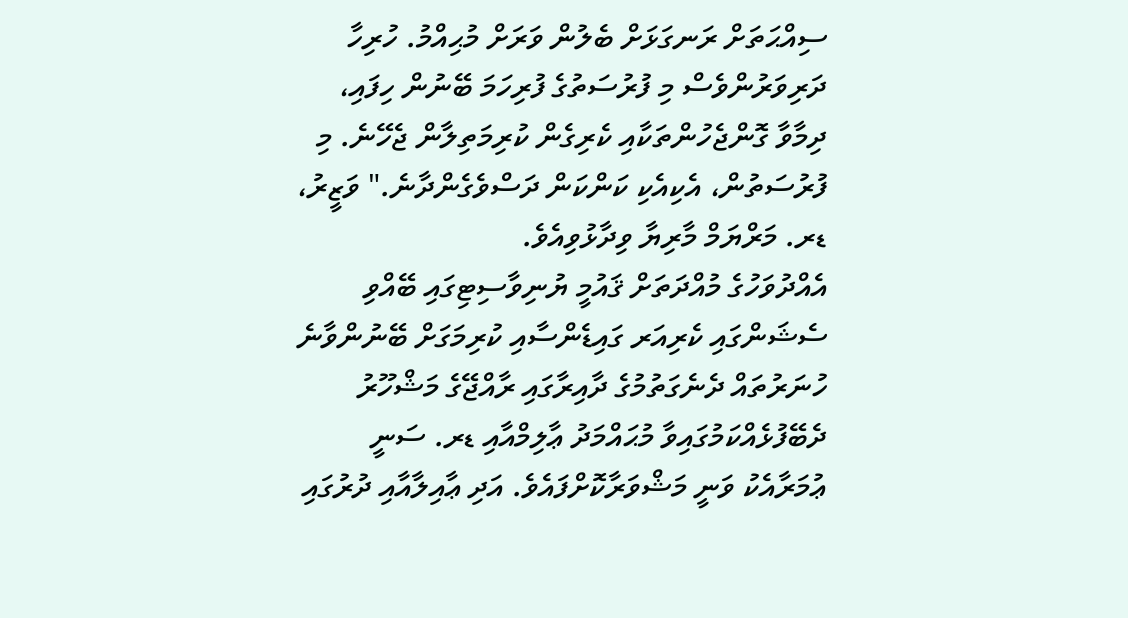ސިއްޙަތަށް ރަނގަޅަށް ބެލުން ވަރަށް މުޙިއްމު. ހުރިހާ ދަރިވަރުންވެސް މި ފުރުސަތުގެ ފުރިހަމަ ބޭނުން ހިފައި، ދިމާވާ ގޮންޖެހުންތަކާއި ކެރިގެން ކުރިމަތިލާން ޖެހޭނެ. މި ފުރުސަތުން، އެކިއެކި ކަންކަން ދަސްވެގެންދާނެ." ވަޒީރު، ޑރ. މަރްޔަމް މާރިޔާ ވިދާޅުވިއެވެ.
އެއްދުވަހުގެ މުއްދަތަށް ޤައުމީ ޔުނިވާސިޓިގައި ބޭއްވި ސެޝަންގައި ކެރިއަރ ގައިޑެންސާއި ކުރިމަގަށް ބޭނުންވާނެ ހުނަރުތައް ދެނެގަތުމުގެ ދާއިރާގައި ރާއްޖޭގެ މަޝްހޫރު ދެބޭފުޅެއްކަމުގައިވާ މުޙައްމަދު ޢާލިމްއާއި ޑރ. ސަނީ ޢުމަރާއެކު ވަނީ މަޝްވަރާކޮށްފައެވެ. އަދި ޢާއިލާއާއި ދުރުގައި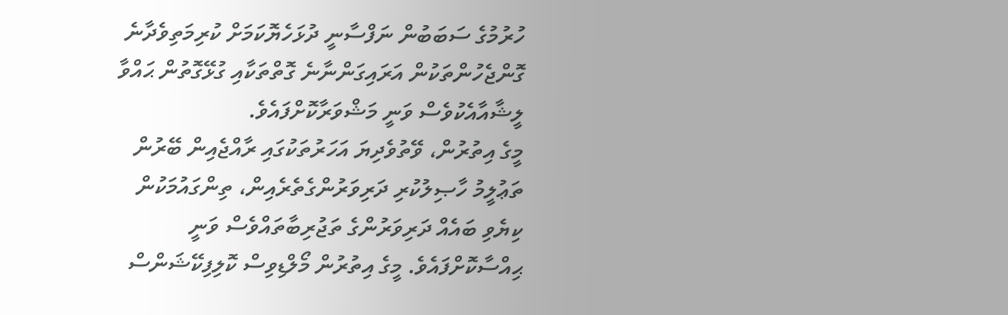ހުރުމުގެ ސަބަބުން ނަފްސާނީ ދުޅަހެޔޮކަމަށް ކުރިމަތިވެދާނެ ގޮންޖެހުންތަކުން އަރައިގަންނާނެ ގޮތްތަކާއި ގުޅޭގޮތުން ޙައްވާ ލީޝާއާއެކުވެސް ވަނީ މަޝްވަރާކޮށްފައެވެ.
މީގެ އިތުރުން، ވޭތުވެދިޔަ އަހަރުތަކުގައި ރާއްޖެއިން ބޭރުން ތަޢުލީމު ހާޞިލުކުރި ދަރިވަރުންގެތެރެއިން، ތިންގައުމަކުން ކިޔެވި ބައެއް ދަރިވަރުންގެ ތަޖުރިބާތައްވެސް ވަނީ ޙިއްސާކޮށްފައެވެ. މީގެ އިތުރުން މޯލްޑިވިސް ކޮލިފިކޭޝަންސް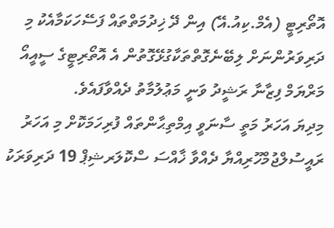އޮތޯރިޓީ (އެމް.ކިއު.އޭ) އިން ދޭ ޚިދުމަތްތައް ފަސޭހަކަމާއެކު މި ދަރިވަރުންނަށް ލިބޭނެގޮތްތަކާގުޅޭގޮތުން އެ އޮތޯރިޓީގެ ސީއީއޯ މަރްޔަމް ފިޒާނާ ރަޝީދު ވަނީ މަޢުލުމާތު ދެއްވާފައެވެ.
މިދިޔަ އަހަރު މަތީ ސާނަވީ އިމްތިޙާންތައް ފުރިހަމަކޮށް މި އަހަރު ރައީސުލްޖުމްހޫރިއްޔާ ދެއްވާ ޚާއްސަ ސްކޮލަރޝިޕް 19 ދަރިވަރަކު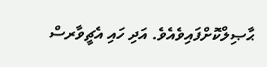ޙާޞިލްކޮށްފައިވެއެވެ. އަދި ހައި އެޗީވާރސް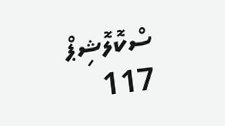ސްކޮލޮޝިޕް 117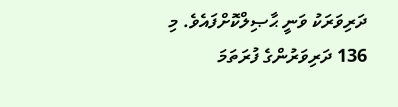ދަރިވަރަކު ވަނީ ޙާޞިލްކޮށްފައެވެ. މި 136 ދަރިވަރުންގެ ފުރަތަމަ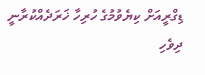ޑިގްރީއަށް ކިޔެވުމުގެ ހުރިހާ ޚަރަދެއްކުރާނީ ދިވެހި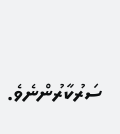ސަރުކާރުންނެވެ.